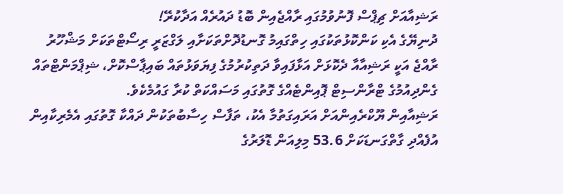ރަޝިއާއަށް ޗިޕްސް ފޮނުވުމުގައި ރާއްޖެއިން ބޮޑު ދައުރެއް އަދާކުރޭ!
ދުނިޔޭގެ އެކި ކަންކޮޅުތަކުގައި ހިތްގައިމު ގޮނޑުދޮށްތަކަށާއި ލަގްޒަރީ ރިސޯޓްތަކަށް މަޝްހޫރު ރާއްޖެ އަކީ ރަޝިއާއާ ދެކޮޅަށް އަޅާފައިވާ ދަތިކުރުމުގެ ފިޔަވަޅުތައް ބައިޕާސްކޮށް، ޝިޕްމަންޓްތައް ގެންދިއުމުގެ ޓްރާންސިޓް ޕޮއިންޓެއްގެ ގޮތުގައި މަސައްކަތް ކުރާ ގައުމެކެވެ.
ރަޝިއާއިން ޔޫކްރެއިންއަށް އަރައިގަތުމާ އެކު، ތަފާސް ހިސާބުތަކުން ދައްކާ ގޮތުގައި އެމެރިކާއިން އުފެއްދި ގާތްގަނޑަކަށް 53.6 މިލިއަން ޑޮލަރުގެ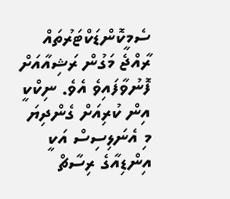ސެމީކޮންޑަކްޓަރުތައް ރާއްޖެ މަގުން ރަޝިއާއަށް ފޮނުވާފައިވެ އެވެ. ނިކްކީ އިން ކުރިއަށް ގެންދިޔަ މި އެނަލިސިސް އަކީ އިންޑިއާގެ ރިސާޗް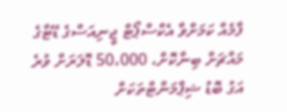ފާމެއް ކަމަށްވާ އެކްސްޕޯޓް ޖީނިއަސްގެ ޑޭޓާގެ މައްޗަށް ބިނާކޮށް، 50،000 ޑޮލަރަށް ވުރެ އަގު ބޮޑު ޝިޕްމަންޓްތަކަށް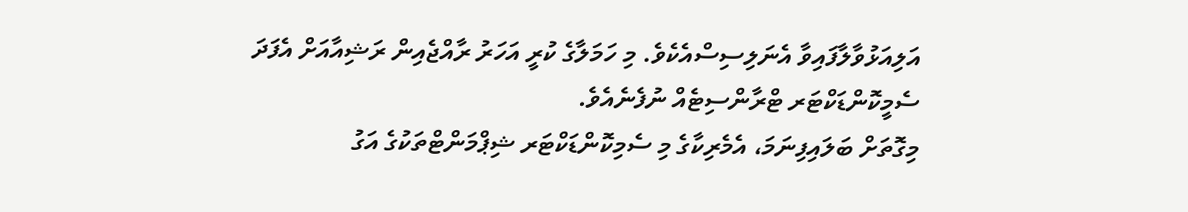އަލިއަޅުވާލާފައިވާ އެނަލިސިސްއެކެވެ. މި ހަމަލާގެ ކުރީ އަހަރު ރާއްޖެއިން ރަޝިއާއަށް އެފަދަ ސެމީކޮންޑަކްޓަރ ޓްރާންސިޓެއް ނުފެނެއެވެ.
މިގޮތަށް ބަލައިފިނަމަ، އެމެރިކާގެ މި ސެމިކޮންޑަކްޓަރ ޝިޕްމަންޓްތަކުގެ އަގު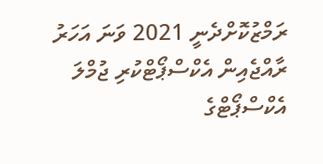ރަމްޒުކޮށްދެނީ 2021 ވަނަ އަހަރު ރާއްޖެއިން އެކްސްޕޯޓްކުރި ޖުމްލަ އެކްސްޕޯޓްގެ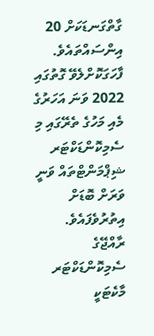ގާތްގަނޑަކަށް 20 އިންސައްތައެވެ. ފާހަގަކޮށްލެވޭ ގޮތުގައި 2022 ވަނަ އަހަރުގެ މެއި މަހުގެ ތެރޭގައި މި ސެމިކޮންޑަކްޓަރ ޝިޕްމަންޓްތައް ވަނީ ވަރަށް ބޮޑަށް އިތުރުވެފައެވެ.
ރާއްޖޭގެ ސެމިކޮންޑަކްޓަރ މާކެޓަކީ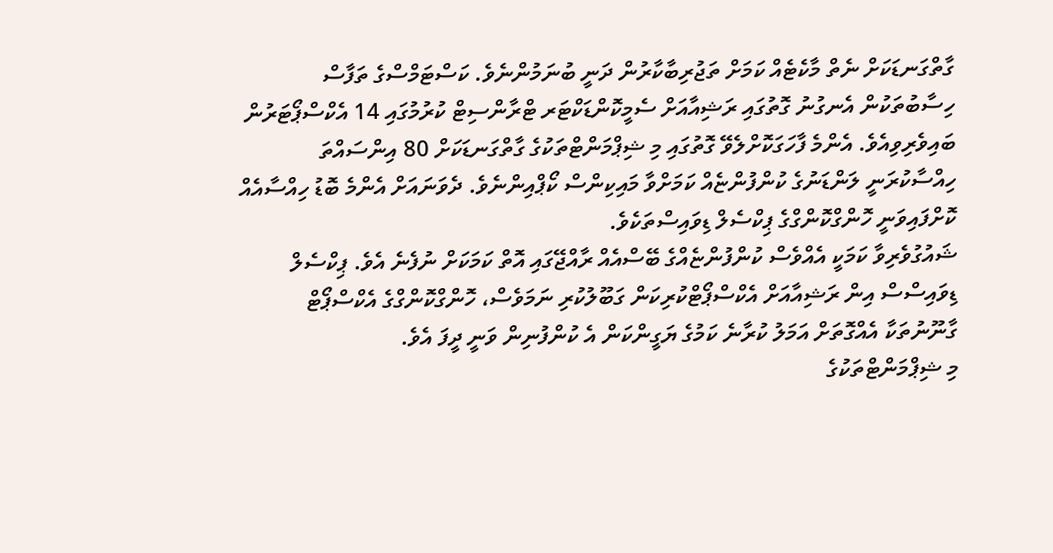ގާތްގަނޑަކަށް ނެތް މާކެޓެއް ކަމަށް ތަޖުރިބާކާރުން ދަނީ ބުނަމުންނެވެ. ކަސްޓަމްސްގެ ތަފާސް ހިސާބުތަކުން އެނގުނު ގޮތުގައި ރަޝިއާއަށް ސެމީކޮންޑަކްޓަރ ޓްރާންސިޓް ކުރުމުގައި 14 އެކްސްޕޯޓަރުން ބައިވެރިވިއެވެ. އެންމެ ފާހަގަކޮށްލެވޭ ގޮތުގައި މި ޝިޕްމަންޓްތަކުގެ ގާތްގަނޑަކަށް 80 އިންސައްތަ ހިއްސާކުރަނީ ލަންޑަނުގެ ކުންފުންޏެއް ކަމަށްވާ މައިކިންސް ކޯޕްއިންނެވެ. ދެވަނައަށް އެންމެ ބޮޑު ހިއްސާއެއް ކޮށްފައިވަނީ ހޮންގްކޮންގްގެ ޕިކްސެލް ޑިވައިސްތަކެވެ.
ޝައުގުވެރިވާ ކަމަކީ އެއްވެސް ކުންފުންޏެއްގެ ބޭސްއެއް ރާއްޖޭގައި އޮތް ކަމަކަށް ނުފެނެ އެވެ. ޕިކްސެލް ޑިވައިސްސް އިން ރަޝިއާއަށް އެކްސްޕޯޓްކުރިކަން ގަބޫލުކުރި ނަމަވެސް، ހޮންގްކޮންގްގެ އެކްސްޕޯޓް ގާނޫނުތަކާ އެއްގޮތަށް އަމަލު ކުރާނެ ކަމުގެ ޔަގީންކަން އެ ކުންފުނިން ވަނީ ދީފަ އެވެ.
މި ޝިޕްމަންޓްތަކުގެ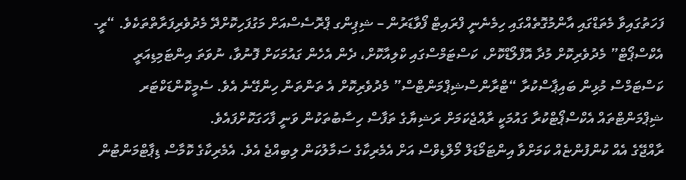ފަހަތުގައިވާ މެތަޑްގައި އާންމުގޮތެއްގައި ހިމެނެނީ ފްރައިޓް ފޯވާޑަރުން – ޝިޕިންގ ޕްރޮސެސްއަށް މަގުފަހިކޮށްދޭ މެދުވެރިފަރާތްތަކެވެ. “ރީ-އެކްސްޕޯޓް” މެދުވެރިކޮށް މުދާ އޮފްލޯޑްކޮށް، ކަސްޓަމްސްގައި ކްލިއާކޮށް، ދެން އެހެން ގައުމަކަށް ފޮނުވާ، ނުވަތަ އިންޓަމިޑިއަރީ ކަސްޓަމްސް މުޅިން ބައިޕާސްކުރާ “ޓްރާންސްޝިޕްމަންޓްސް” މެދުވެރިކޮށް އެ ތަންތަން ހިންގޭނެ އެވެ. ސެމީކޮންޑަކްޓަރ ޝިޕްމަންޓްތައް އެކްސްޕޯޓްކުރާ ގައުމަކީ ރާއްޖެކަމަށް ރަޝިޔާގެ ތަފާސް ހިސާބުތަކުން ވަނީ ފާހަގަކޮށްފައެވެ.
ރާއްޖޭގެ އެއް ކުންފުންޏެއް ކަމަށްވާ އިންޓަމޯޑަލް މޯލްޑިވްސް އަށް އެމެރިކާގެ ސަމާލުކަން ލިބިއްޖެ އެވެ. އެމެރިކާގެ ކޮމާސް ޑިޕާޓްމަންޓުން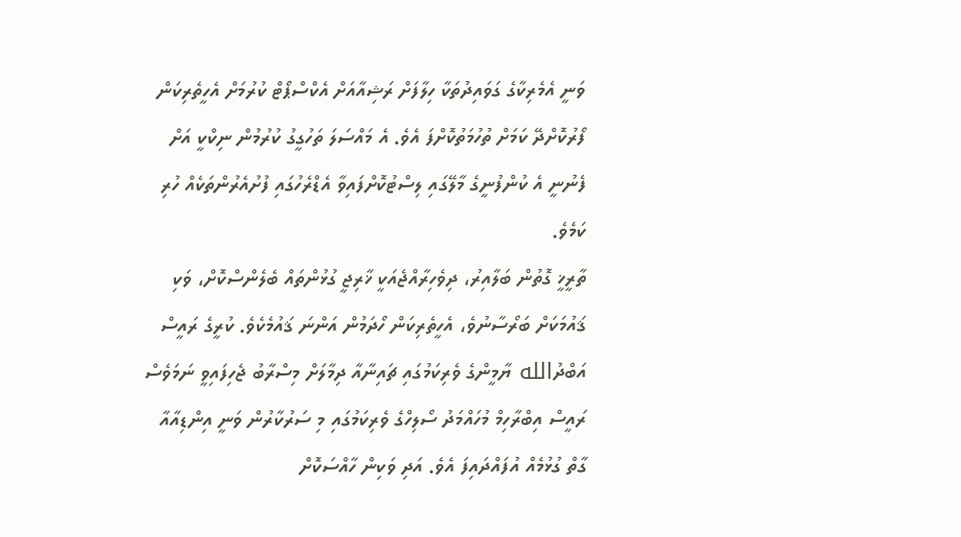ވަނީ އެމެރިކާގެ ގަވައިދުތަކާ ހިލާފަށް ރަޝިއާއަށް އެކްސްޕޯޓް ކުރުމަށް އެހީތެރިކަން ފޯރުކޮށްދޭ ކަމަށް ތުހުމަތުކޮށްފަ އެވެ. އެ މައްސަލަ ތަހުގީގު ކުރުމުން ނިކްކީ އަށް ފެނުނީ އެ ކުންފުނީގެ މާލޭގައި ލިސްޓުކޮށްފައިވާ އެޑްރެހުގައި ފުށުއެރުންތަކެއް ހުރި ކަމެވެ.
ތާރީޚީ ގޮތުން ބަލާއިރު، ދިވެހިރާއްޖެއަކީ ޚާރިޖީ ގުޅުންތައް ބެލެންސްކޮށް، ވަކި ޤައުމަކަށް ބަރޯސާނުވެ، އެހީތެރިކަން ހޯދަމުން އަންނަ ޤައުމެކެވެ. ކުރީގެ ރައީސް އަބްދުالله ޔާމީންގެ ވެރިކަމުގައި ޗައިނާއާ ދިމާލަށް މިސްރާބު ޖެހިފައިވީ ނަމަވެސް ރައީސް އިބްރާހިމް މުހައްމަދު ސޯލިހްގެ ވެރިކަމުގައި މި ސަރުކާރުން ވަނީ އިންޑިއާއާ ގާތް ގުޅުމެއް އުފައްދައިފަ އެވެ. އަދި ވަކިން ހާއްސަކޮށް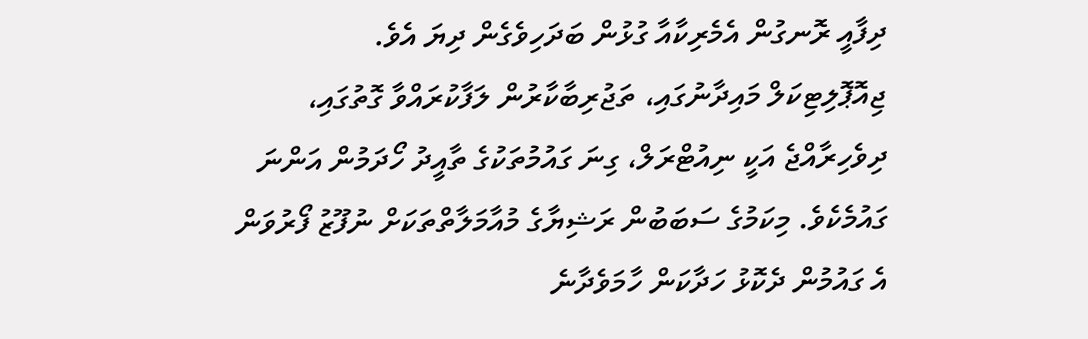ދިފާއީ ރޮނގުން އެމެރިކާއާ ގުޅުން ބަދަހިވެގެން ދިޔަ އެވެ.
ޖިއޮޕޮލިޓިކަލް މައިދާނުގައި، ތަޖުރިބާކާރުން ލަފާކުރައްވާ ގޮތުގައި، ދިވެހިރާއްޖެ އަކީ ނިއުޓްރަލް، ގިނަ ގައުމުތަކުގެ ތާއީދު ހޯދަމުން އަންނަ ގައުމެކެވެ. މިކަމުގެ ސަބަބުން ރަޝިޔާގެ މުއާމަލާތްތަކަށް ނުފޫޒު ފޯރުވަން އެ ގައުމުން ދެކޮޅު ހަދާކަން ހާމަވެދާނެ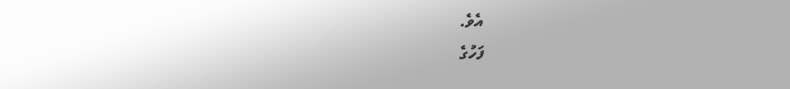އެވެ.
ފަހުގެ